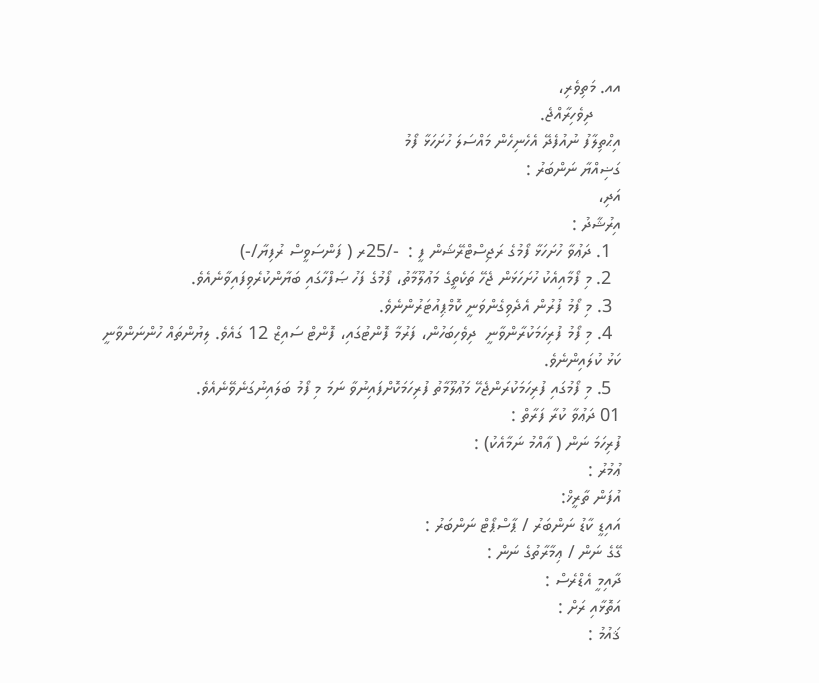އއ. މަތިވެރި،
      ދިވެހިރާއްޖެ.
އިޙްތިލާފު ނުއުފެދޭ އެހެނިހެން މައްސަލަ ހުށަހަޅާ ފޯމު
ގަޟިއްޔާ ނަންބަރު :
އަދި،
އިރުޝާދު :
  1. ދަޢުވާ ހުށަހަޅާ ފޯމުގެ ރަޖިސްޓްރޭޝަން ފީ :  -/25ރ ( ފަންސަވީސް ރުފިޔާ/-)
  2. މި ފޯމާއިއެކު ހުށަހަޅަން ޖެހޭ ތަކެތީގެ މަޢުލޫމާތު، ފޯމުގެ ފަހު ޞަފްހާގައި ބަޔާންކުރެވިފައިވާނެއެވެ.
  3. މި ފޯމު ފުރުން އެދެވިގެންވަނީ ކޮމްޕިއުޓަރުންނެވެ.
  4. މި ފޯމު ފުރިހަމަކުރާންވާނީ  ދިވެހިބަހުން، ފަރުމާ ފޮންޓުގައި، ފޮންޓް ސައިޒް 12 ގައެވެ. ލިޔުންތައް ހުންނަންވާނީ ކަޅު ކުލައިންނެވެ.
  5. މި ފޯމުގައި ފުރިހަމަކުރަންޖެހޭ މަޢުލޫމާތު ފުރިހަމަކޮށްފައިނުވާ ނަމަ މި ފޯމު ބަލައިނުގަނެވޭނެއެވެ.
01 ދަޢުވާ ކުރާ ފަރާތް :
ފުރިހަމަ ނަން ( ޢާއްމު ނަމާއެކު) :
ޢުމުރު :
އުފަން ތާރީޚް:
އައިޑީ ކާޑު ނަންބަރު / ޕާސްޕޯޓް ނަންބަރު :
ގޭގެ ނަން / ޢިމާރާތުގެ ނަން :
ދާއިމީ އެޑްރެސް :
އަތޮޅާއި ރަށް :
ޤައުމު :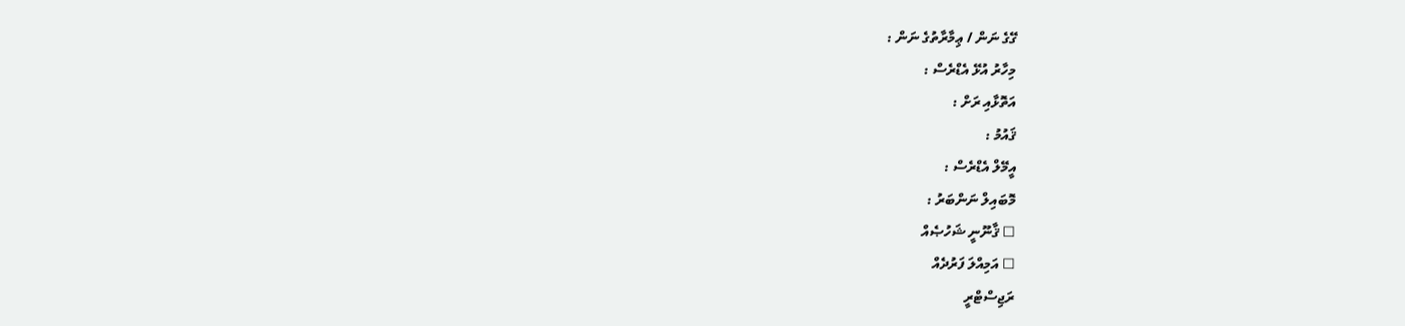ގޭގެ ނަން / ޢިމާރާތުގެ ނަން :
މިހާރު އުޅޭ އެޑްރެސް :
އަތޮޅާއި ރަށް :
ޤައުމު :
އީމޭލް އެޑްރެސް :
މޮބައިލް ނަންބަރު :
☐ ޤާނޫނީ ޝަހުޞެއް
☐ އަމިއްލަ ފަރުދެއް
ރަޖިސްޓްރީ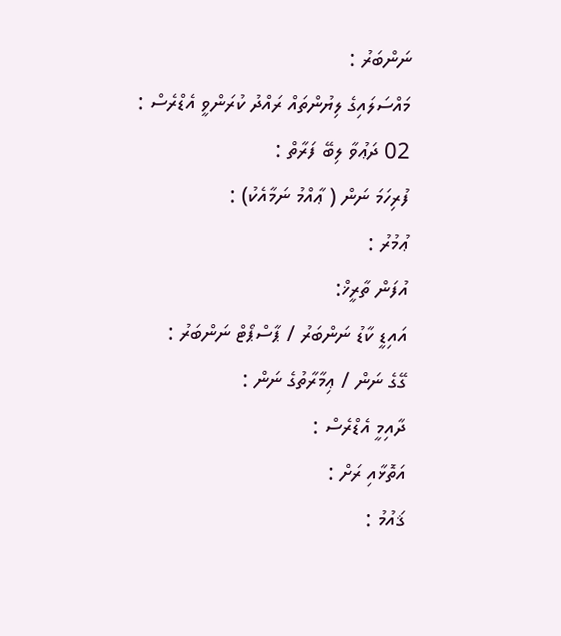ނަންބަރު :
މައްސަލައިގެ ލިޔުންތައް ރައްދު ކުރަންވީ އެޑްރެސް :
02 ދަޢުވާ ލިބޭ ފަރާތް :
ފުރިހަމަ ނަން ( ޢާއްމު ނަމާއެކު) :
ޢުމުރު :
އުފަން ތާރީޚް:
އައިޑީ ކާޑު ނަންބަރު / ޕާސްޕޯޓް ނަންބަރު :
ގޭގެ ނަން / ޢިމާރާތުގެ ނަން :
ދާއިމީ އެޑްރެސް :
އަތޮޅާއި ރަށް :
ޤައުމު :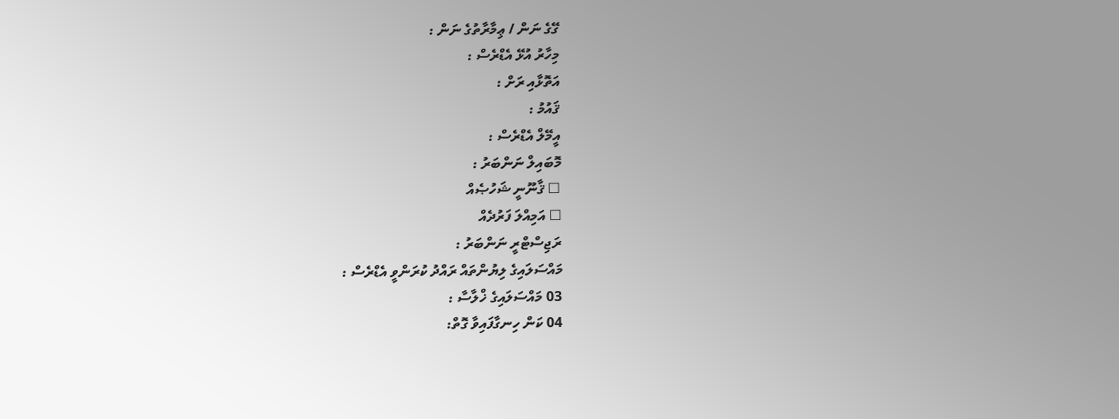ގޭގެ ނަން / ޢިމާރާތުގެ ނަން :
މިހާރު އުޅޭ އެޑްރެސް :
އަތޮޅާއި ރަށް :
ޤައުމު :
އީމޭލް އެޑްރެސް :
މޮބައިލް ނަންބަރު :
☐ ޤާނޫނީ ޝަހުޞެއް
☐ އަމިއްލަ ފަރުދެއް
ރަޖިސްޓްރީ ނަންބަރު :
މައްސަލައިގެ ލިޔުންތައް ރައްދު ކުރަންވީ އެޑްރެސް :
03 މައްސަލައިގެ ޚްލާސާ :
04 ކަން ހިނގާފައިވާ ގޮތް: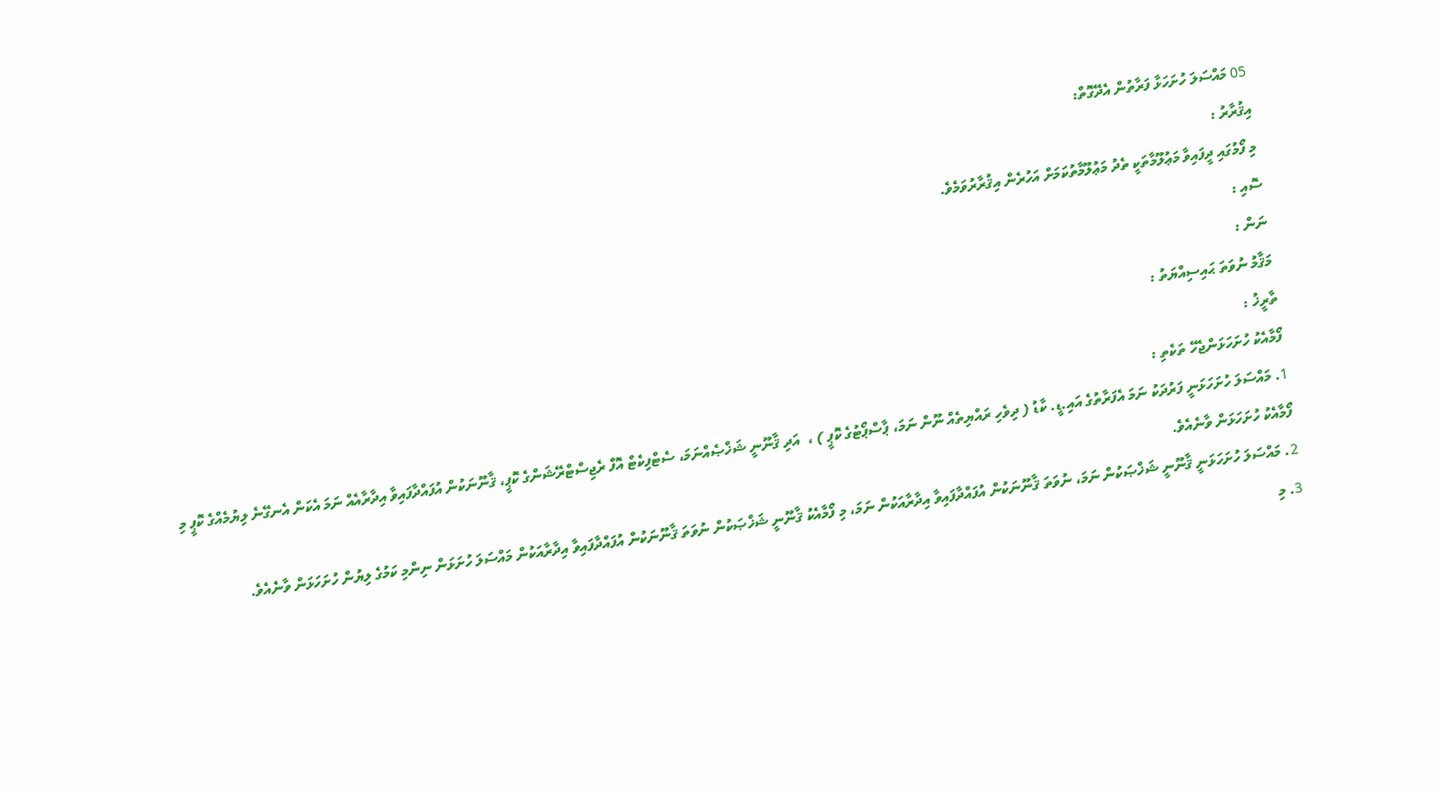05 މައްސަލަ ހުށަހަޅާ ފަރާތުން އެދޭގޮތް:
އިޤުރާރު :
މި ފޯމުގައި ދީފައިވާ މަޢުލޫމާތަކީ ތެދު މަޢުލޫމާތުކަމަށް އަހުރެން އިޤުރާރުވަމެވެ.
ސޮއި :
ނަން :
މަޤާމު ނުވަތަ ޙައިސިއްޔަތު :
ތާރީޚު :
ފޯމާއެކު ހުށަހަޅަންޖެހޭ ތަކެތި :
1. މައްސަލަ ހުށަހަޅަނީ ފަރުދަކު ނަމަ އެފަރާތުގެ އައި.ޑީ. ކާޑު ( ދިވެހި ރައްޔިތެއް ނޫން ނަމަ، ޕާސްޕޯޓުގެ ކޮޕީ ) ،  އަދި ޤާނޫނީ ޝަޚްޞެއްނަމަ، ސެޓްފިކެޓް އޮފް ރެޖިސްޓްރޭޝަންގެ ކޮޕީ، ޤާނޫނަކުން އުފައްދާފައިވާ އިދާރާއެއް ނަމަ އެކަން އެނގޭނެ ލިޔުމެއްގެ ކޮޕީ މި ފޯމާއެކު ހުށަހަޅަން ވާނެއެވެ.
2. މައްސަލަ ހުށަހަޅަނީ ޤާނޫނީ ޝަޚްޞަކުން ނަމަ، ނުވަތަ ޤާނޫނަކުން އުފައްދާފައިވާ އިދާރާއަކުން ނަމަ، މި ފޯމާއެކު ޤާނޫނީ ޝަޚްޞަކުން ނުވަތަ ޤާނޫނަކުން އުފައްދާފައިވާ އިދާރާއަކުން މައްސަލަ ހުށަޅަން ނިންމި ކަމުގެ ލިޔުން ހުށަހަޅަން ވާނެއެވެ.
3. މި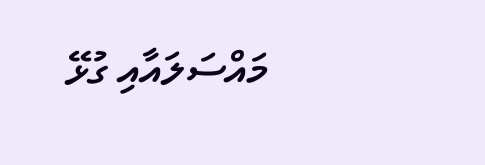މައްސަލައާއި ގުޅޭ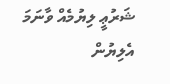ޝަރުޢީ ލިޔުމެއް ވާނަމަ އެލިޔުން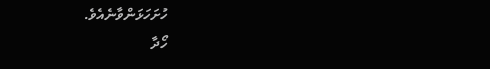ހުށަހަޅަންވާނެއެވެ.
ހޯދާ